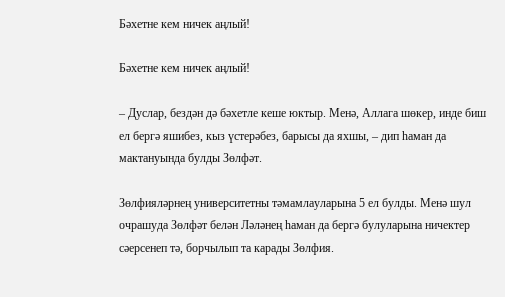Бәхетне кем ничек аңлый!

Бәхетне кем ничек аңлый!

– Дуслар, бездән дә бәхетле кеше юктыр. Менә, Аллага шөкер, инде биш ел бергә яшибез, кыз үстерәбез, барысы да яхшы, – дип һаман да мактануында булды Зөлфәт.

Зөлфияләрнең университетны тәмамлауларына 5 ел булды. Менә шул очрашуда Зөлфәт белән Ләләнең һаман да бергә булуларына ничектер сәерсенеп тә, борчылып та карады Зөлфия.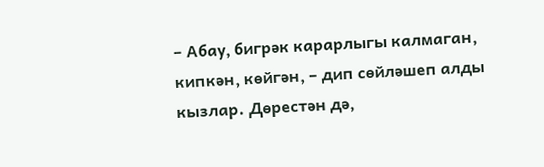– Абау, бигрәк карарлыгы калмаган, кипкән, көйгән, – дип сөйләшеп алды кызлар. Дөрестән дә,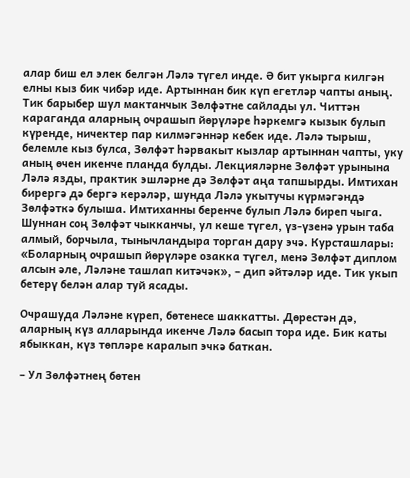алар биш ел элек белгән Ләлә түгел инде. Ә бит укырга килгән елны кыз бик чибәр иде. Артыннан бик күп егетләр чапты аның. Тик барыбер шул мактанчык Зөлфәтне сайлады ул. Читтән караганда аларның очрашып йөрүләре һәркемгә кызык булып күренде, ничектер пар килмәгәннәр кебек иде. Ләлә тырыш, белемле кыз булса, Зөлфәт һәрвакыт кызлар артыннан чапты, уку аның өчен икенче планда булды. Лекцияләрне Зөлфәт урынына Ләлә язды, практик эшләрне дә Зөлфәт аңа тапшырды. Имтихан бирергә дә бергә керәләр, шунда Ләлә укытучы күрмәгәндә Зөлфәткә булыша. Имтиханны беренче булып Ләлә биреп чыга. Шуннан соң Зөлфәт чыкканчы, ул кеше түгел, үз-үзенә урын таба алмый, борчыла, тынычландыра торган дару эчә. Курсташлары: «Боларның очрашып йөрүләре озакка түгел, менә Зөлфәт диплом алсын әле, Ләләне ташлап китәчәк», – дип әйтәләр иде. Тик укып бетерү белән алар туй ясады.

Очрашуда Ләләне күреп, бөтенесе шаккатты. Дөрестән дә, аларның күз алларында икенче Ләлә басып тора иде. Бик каты ябыккан, күз төпләре каралып эчкә баткан.

– Ул Зөлфәтнең бөтен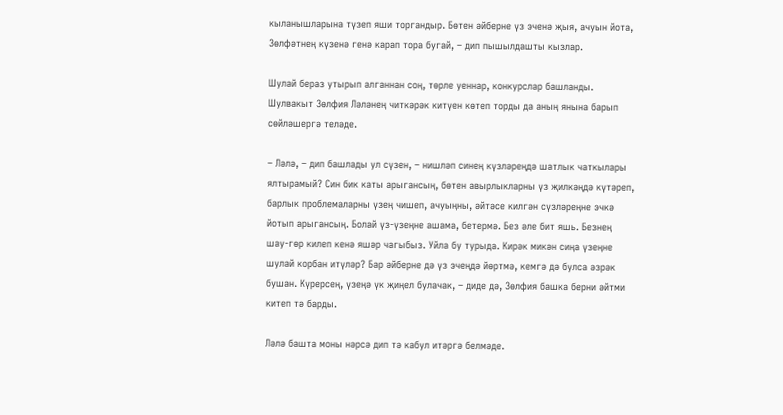кыланышларына түзеп яши торгандыр. Бөтен әйберне үз эченә җыя, ачуын йота, Зөлфәтнең күзенә генә карап тора бугай, – дип пышылдашты кызлар.

Шулай бераз утырып алганнан соң, төрле уеннар, конкурслар башланды. Шулвакыт Зөлфия Ләләнең читкәрәк китүен көтеп торды да аның янына барып сөйләшергә теләде.

– Ләлә, – дип башлады ул сүзен, – нишләп синең күзләреңдә шатлык чаткылары ялтырамый? Син бик каты арыгансың, бөтен авырлыкларны үз җилкәңдә күтәреп, барлык проблемаларны үзең чишеп, ачуыңны, әйтәсе килгән сүзләреңне эчкә йотып арыгансың. Болай үз-үзеңне ашама, бетермә. Без әле бит яшь. Безнең шау-гөр килеп кенә яшәр чагыбыз. Уйла бу турыда. Кирәк микән сиңа үзеңне шулай корбан итүләр? Бар әйберне дә үз эчеңдә йөртмә, кемгә дә булса әзрәк бушан. Күрерсең, үзеңә үк җиңел булачак, – диде дә, Зөлфия башка берни әйтми китеп тә барды.

Ләлә башта моны нәрсә дип тә кабул итәргә белмәде.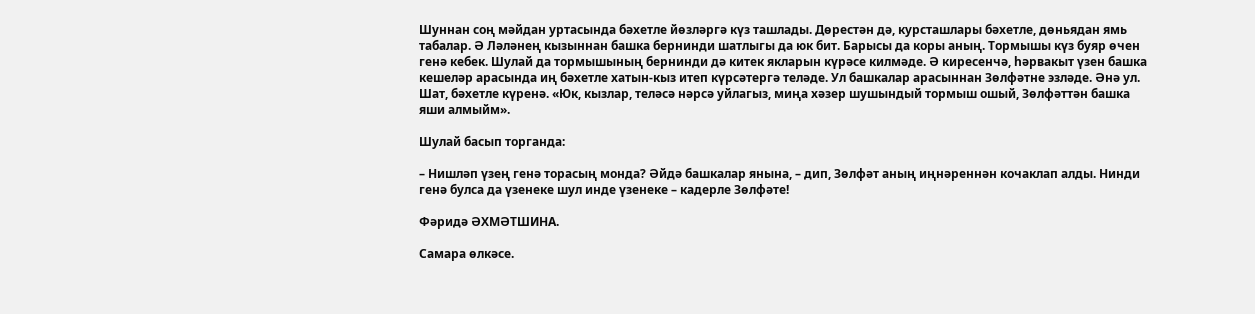Шуннан соң мәйдан уртасында бәхетле йөзләргә күз ташлады. Дөрестән дә, курсташлары бәхетле, дөньядан ямь табалар. Ә Ләләнең кызыннан башка бернинди шатлыгы да юк бит. Барысы да коры аның. Тормышы күз буяр өчен генә кебек. Шулай да тормышының бернинди дә китек якларын күрәсе килмәде. Ә киресенчә, һәрвакыт үзен башка кешеләр арасында иң бәхетле хатын-кыз итеп күрсәтергә теләде. Ул башкалар арасыннан Зөлфәтне эзләде. Әнә ул. Шат, бәхетле күренә. «Юк, кызлар, теләсә нәрсә уйлагыз, миңа хәзер шушындый тормыш ошый, Зөлфәттән башка яши алмыйм».

Шулай басып торганда:

– Нишләп үзең генә торасың монда? Әйдә башкалар янына, – дип, Зөлфәт аның иңнәреннән кочаклап алды. Нинди генә булса да үзенеке шул инде үзенеке – кадерле Зөлфәте!

Фәридә ӘХМӘТШИНА.

Самара өлкәсе.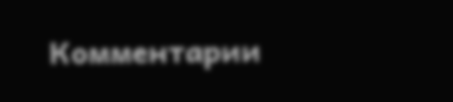Комментарии